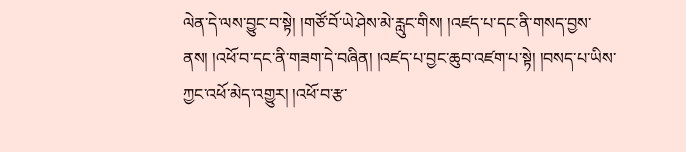ལེན་དེ་ལས་བྱུང་བ་སྟེ། །གཙོ་བོ་ཡེ་ཤེས་མེ་རླུང་གིས། །འཛད་པ་དང་ནི་གསད་བྱས་ནས། །འཕོ་བ་དང་ནི་གཟག་དེ་བཞིན། །འཛད་པ་བྱང་ཆུབ་འཛག་པ་སྟེ། །བསད་པ་ཡིས་ཀྱང་འཕོ་མེད་འགྱུར། །འཕོ་བ་རྩ་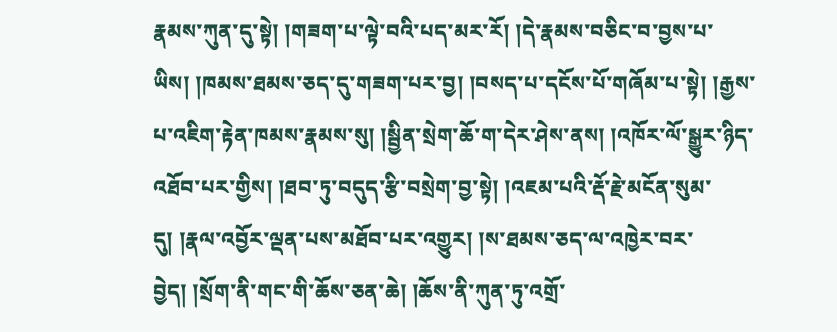རྣམས་ཀུན་དུ་སྟེ། །གཟག་པ་ལྟེ་བའི་པད་མར་རོ། །དེ་རྣམས་བཅིང་བ་བྱས་པ་ཡིས། །ཁམས་ཐམས་ཅད་དུ་གཟག་པར་བྱ། །བསད་པ་དངོས་པོ་གཞོམ་པ་སྟེ། །རྒྱས་པ་འཇིག་རྟེན་ཁམས་རྣམས་སུ། །སྦྱིན་སྲེག་ཆོ་ག་དེར་ཤེས་ནས། །འཁོར་ལོ་སྒྱུར་ཉིད་འཐོབ་པར་གྱིས། །ཐབ་ཏུ་བདུད་རྩི་བསྲེག་བྱ་སྟེ། །འཇམ་པའི་རྡོ་རྗེ་མངོན་སུམ་དུ། །རྣལ་འབྱོར་ལྡན་པས་མཐོབ་པར་འགྱུར། །ས་ཐམས་ཅད་ལ་འཁྱེར་བར་བྱེད། །སྲོག་ནི་གང་གི་ཆོས་ཅན་ཆེ། །ཆོས་ནི་ཀུན་ཏུ་འགྲོ་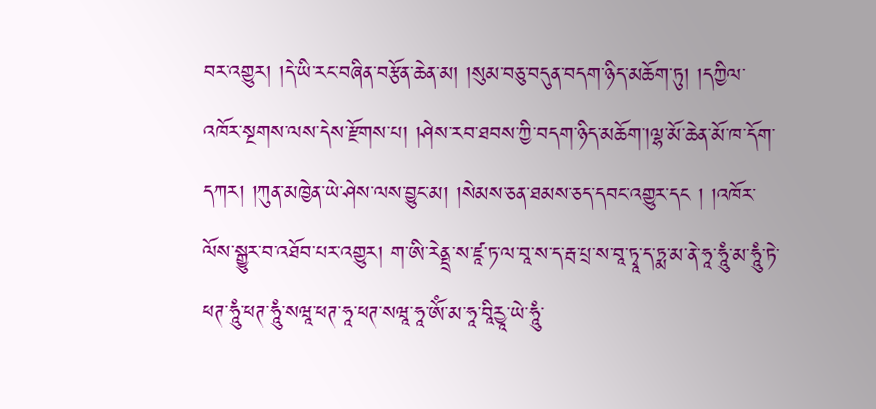བར་འགྱུར། །དེ་ཡི་རང་བཞིན་བརྩོན་ཆེན་མ། །སུམ་བཅུ་བདུན་བདག་ཉིད་མཆོག་ཏུ། །དཀྱིལ་འཁོར་སྔགས་ལས་དེས་རྫོགས་པ། །ཤེས་རབ་ཐབས་ཀྱི་བདག་ཉིད་མཆོག་།ལྷ་མོ་ཆེན་མོ་ཁ་དོག་དཀར། །ཀུན་མཁྱེན་ཡེ་ཤེས་ལས་བྱུང་མ། །སེམས་ཅན་ཐམས་ཅད་དབང་འགྱུར་དང ། །འཁོར་ལོས་སྒྱུར་བ་འཐོབ་པར་འགྱུར། ག་ཨི་རེནྡྲ་ས་ཛཱ་ཏ་ལ་བཱ་ས་ད་རྦ་པྲ་ས་བཱ་ཏྭཱ་ད་ཏྨ་མ་ནེ་ཧཱ་ཧཱུཾ་མ་ཧཱུཾ་ཏེ་ཕཊ་ཧཱུཾ་ཕཊ་ཧཱུཾ་སཝཱ་ཕཊ་ཧཱ་ཕཊ་སཝཱ་ཧཱ་ཨོཾ་མ་ཧཱ་བཱིརྱཱ་ཡེ་ཧཱུཾ་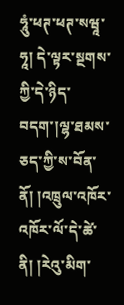ཧཱུཾ་ཕཊ་ཕཊ་སཝཱ་ཧཱ། དེ་ལྟར་སྔགས་ཀྱི་དེ་ཉིད་བདག་།ལྷ་ཐམས་ཅད་ཀྱི་ས་བོན་ནོ། །འཁྲུལ་འཁོར་འཁོར་ལོ་དེ་ཚེ་ནི། །རེའུ་མིག་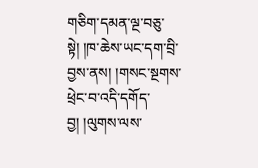གཅིག་དམན་ལྔ་བཅུ་སྟེ། །ཁ་ཆེས་ཡང་དག་བྲི་བྱས་ནས། །གསང་སྔགས་ཕྲེང་བ་འདི་དགོད་བྱ། །ལུགས་ལས་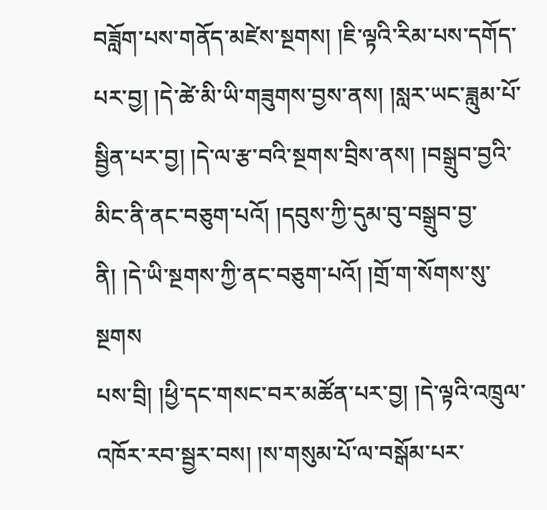བཟློག་པས་གནོད་མཛེས་སྔགས། །ཇི་ལྟའི་རིམ་པས་དགོད་པར་བྱ། །དེ་ཚེ་མི་ཡི་གཟུགས་བྱས་ནས། །སླར་ཡང་ཟླུམ་པོ་སྦྱིན་པར་བྱ། །དེ་ལ་རྩ་བའི་སྔགས་བྲིས་ནས། །བསྒྲུབ་བྱའི་མིང་ནི་ནང་བཅུག་པའོ། །དབུས་ཀྱི་དུམ་བུ་བསྒྲུབ་བྱ་ནི། །དེ་ཡི་སྔགས་ཀྱི་ནང་བཅུག་པའོ། །གྲོ་ག་སོགས་སུ་སྔགས
པས་བྲི། །ཕྱི་དང་གསང་བར་མཚོན་པར་བྱ། །དེ་ལྟའི་འཁྲུལ་འཁོར་རབ་སྦྱར་བས། །ས་གསུམ་པོ་ལ་བསྒོམ་པར་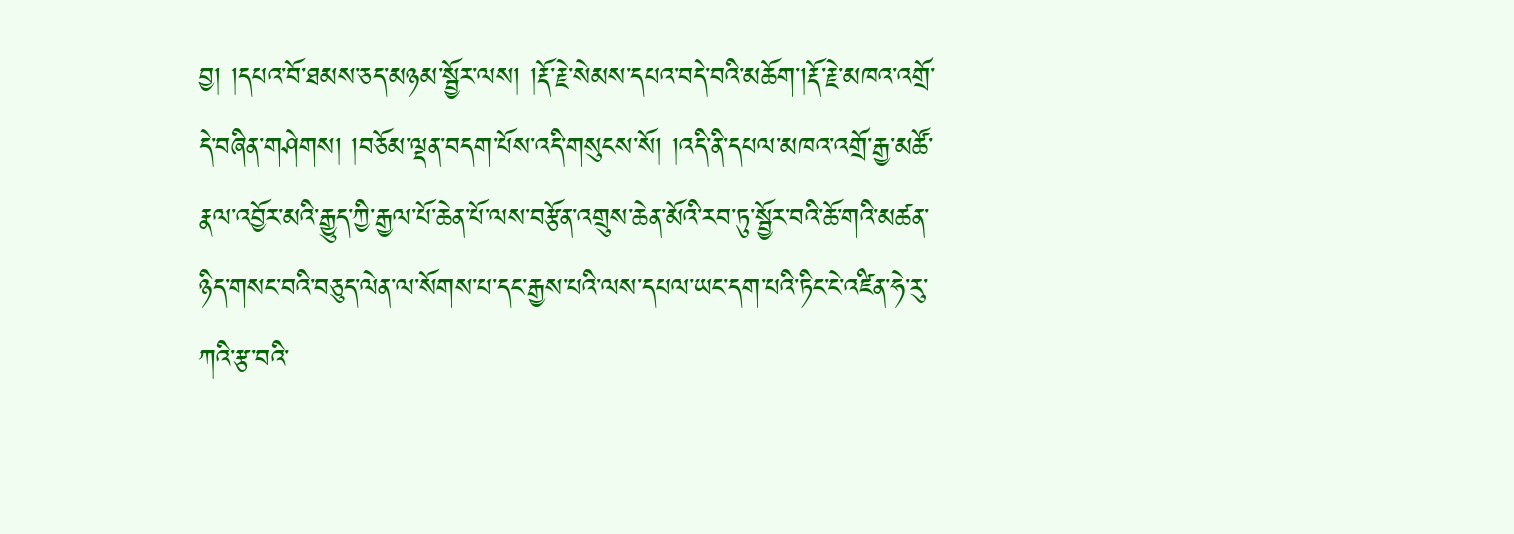བྱ། །དཔའ་བོ་ཐམས་ཅད་མཉམ་སྦྱོར་ལས། །རྡོ་རྗེ་སེམས་དཔའ་བདེ་བའི་མཆོག་།རྡོ་རྗེ་མཁའ་འགྲོ་དེ་བཞིན་གཤེགས། །བཅོམ་ལྡན་བདག་པོས་འདི་གསུངས་སོ། །འདི་ནི་དཔལ་མཁའ་འགྲོ་རྒྱ་མཚོ་རྣལ་འབྱོར་མའི་རྒྱུད་ཀྱི་རྒྱལ་པོ་ཆེན་པོ་ལས་བརྩོན་འགྲུས་ཆེན་མོའི་རབ་ཏུ་སྦྱོར་བའི་ཆོ་གའི་མཚན་ཉིད་གསང་བའི་བཅུད་ལེན་ལ་སོགས་པ་དང་རྒྱས་པའི་ལས་དཔལ་ཡང་དག་པའི་ཏིང་ངེ་འཛིན་ཧེ་རུ་ཀའི་རྩ་བའི་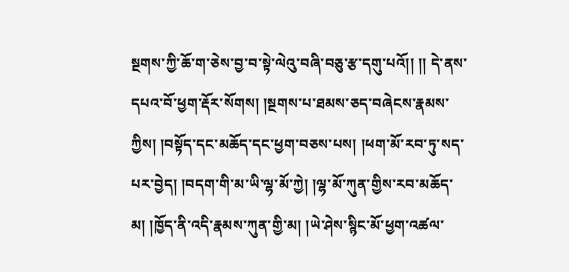སྔགས་ཀྱི་ཆོ་ག་ཅེས་བྱ་བ་སྟེ་ལེའུ་བཞི་བཅུ་རྩ་དགུ་པའོ།། །། དེ་ནས་དཔའ་བོ་ཕྱག་རྡོར་སོགས། །སྔགས་པ་ཐམས་ཅད་བཞེངས་རྣམས་ཀྱིས། །བསྟོད་དང་མཆོད་དང་ཕྱག་བཅས་པས། །ཕག་མོ་རབ་ཏུ་སད་པར་བྱེད། །བདག་གི་མ་ཡི་ལྷ་མོ་ཀྱེ། །ལྷ་མོ་ཀུན་གྱིས་རབ་མཆོད་མ། །ཁྱོད་ནི་འདི་རྣམས་ཀུན་གྱི་མ། །ཡེ་ཤེས་སྙིང་མོ་ཕྱག་འཚལ་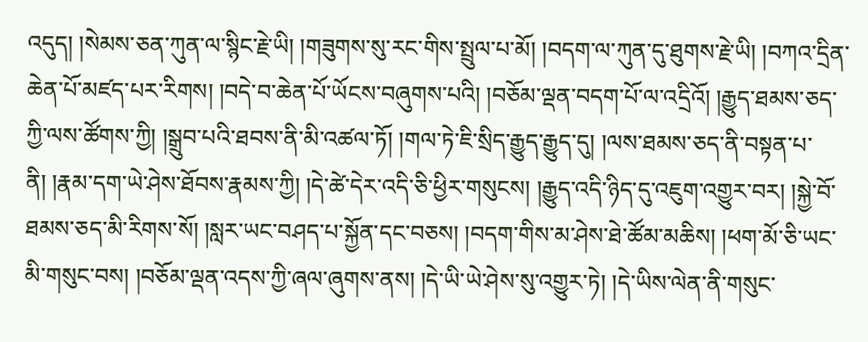འདུད། །སེམས་ཅན་ཀུན་ལ་སྙིང་རྗེ་ཡི། །གཟུགས་སུ་རང་གིས་སྤྲུལ་པ་མོ། །བདག་ལ་ཀུན་དུ་ཐུགས་རྗེ་ཡི། །བཀའ་དྲིན་ཆེན་པོ་མཛད་པར་རིགས། །བདེ་བ་ཆེན་པོ་ཡོངས་བཞུགས་པའི། །བཅོམ་ལྡན་བདག་པོ་ལ་འདྲིའོ། །རྒྱུད་ཐམས་ཅད་ཀྱི་ལས་ཚོགས་ཀྱི། །སྒྲུབ་པའི་ཐབས་ནི་མི་འཚལ་ཏོ། །གལ་ཏེ་ཇི་སྲིད་རྒྱུད་རྒྱུད་དུ། །ལས་ཐམས་ཅད་ནི་བསྟན་པ་ནི། །རྣམ་དག་ཡེ་ཤེས་ཐོབས་རྣམས་ཀྱི། །དེ་ཚེ་དེར་འདི་ཅི་ཕྱིར་གསུངས། །རྒྱུད་འདི་ཉིད་དུ་འཇུག་འགྱུར་བར། །སྐྱེ་བོ་ཐམས་ཅད་མི་རིགས་སོ། །སླར་ཡང་བཤད་པ་སྐྱོན་དང་བཅས། །བདག་གིས་མ་ཤེས་ཐེ་ཚོམ་མཆིས། །ཕག་མོ་ཅི་ཡང་མི་གསུང་བས། །བཅོམ་ལྡན་འདས་ཀྱི་ཞལ་ཞུགས་ནས། །དེ་ཡི་ཡེ་ཤེས་སུ་འགྱུར་ཏེ། །དེ་ཡིས་ལེན་ནི་གསུང་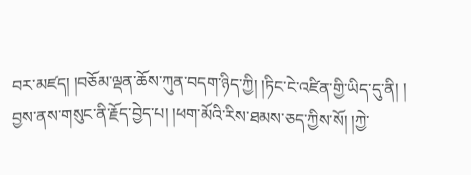བར་མཛད། །བཅོམ་ལྡན་ཆོས་ཀུན་བདག་ཉིད་ཀྱི། །ཏིང་ངེ་འཛིན་གྱི་ཡིད་དུ་ནི། །
བྱས་ནས་གསུང་ནི་རྗོད་བྱེད་པ། །ཕག་མོའི་རིས་ཐམས་ཅད་ཀྱིས་སོ། །ཀྱེ་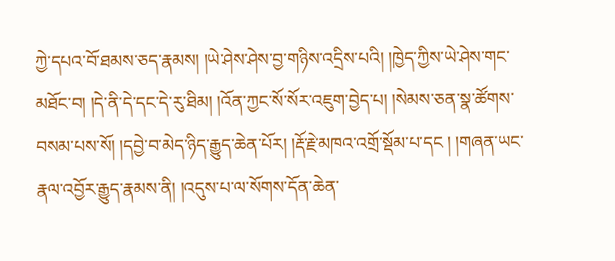ཀྱེ་དཔའ་བོ་ཐམས་ཅད་རྣམས། །ཡེ་ཤེས་ཤེས་བྱ་གཉིས་འདྲིས་པའི། །ཁྱེད་ཀྱིས་ཡེ་ཤེས་གང་མཐོང་བ། །དེ་ནི་དེ་དང་དེ་རུ་ཐིམ། །འོན་ཀྱང་སོ་སོར་འཇུག་བྱེད་པ། །སེམས་ཅན་སྣ་ཚོགས་བསམ་པས་སོ། །དབྱེ་བ་མེད་ཉིད་རྒྱུད་ཆེན་པོར། །རྡོ་རྗེ་མཁའ་འགྲོ་སྡོམ་པ་དང ། །གཞན་ཡང་རྣལ་འབྱོར་རྒྱུད་རྣམས་ནི། །འདུས་པ་ལ་སོགས་དོན་ཆེན་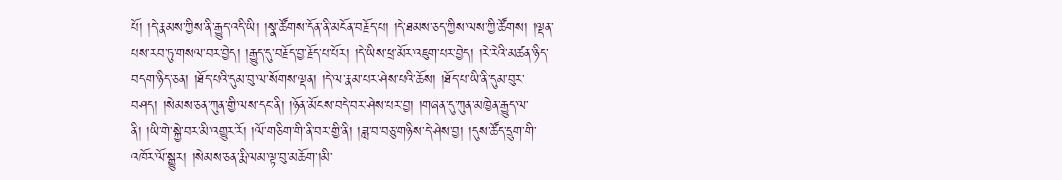པོ། །དེ་རྣམས་ཀྱིས་ནི་རྒྱུད་འདི་ཡི། །སྣ་ཚོགས་དོན་ནི་མངོན་བརྗོད་པ། །དེ་ཐམས་ཅད་ཀྱིས་ལས་ཀྱི་ཚོགས། །ལྡན་པས་རབ་ཏུ་གསལ་བར་བྱེད། །རྒྱུད་དུ་བརྗོད་བྱ་རྗོད་པ་པོར། །དེ་ཡིས་ཕྲ་མོར་འཇུག་པར་བྱེད། །རེ་རེའི་མཚན་ཉིད་བདག་ཉིད་ཅན། །ཐོད་པའི་དུམ་བུ་ལ་སོགས་ལྡན། །དེ་ལ་རྣམ་པར་ཤེས་པའི་ཆོས། །ཐོད་པ་ཡི་ནི་དུམ་བུར་བཤད། །སེམས་ཅན་ཀུན་གྱི་ལས་དང་ནི། །ཉོན་མོངས་བདེ་བར་ཤེས་པར་བྱ། །གཞན་དུ་ཀུན་མཁྱེན་རྒྱུད་ལ་ནི། །ཡི་གེ་སྐྱེ་བར་མི་འགྱུར་རོ། །ལོ་གཅིག་གི་ནི་བར་གྱི་ནི། །ཟླ་བ་བཅུ་གཉིས་དེ་ཤེས་བྱ། །དུས་ཚོད་དྲུག་གི་འཁོར་ལོ་སྒྱུར། །སེམས་ཅན་རྨི་ལམ་ལྟ་བུ་མཆོག་།མི་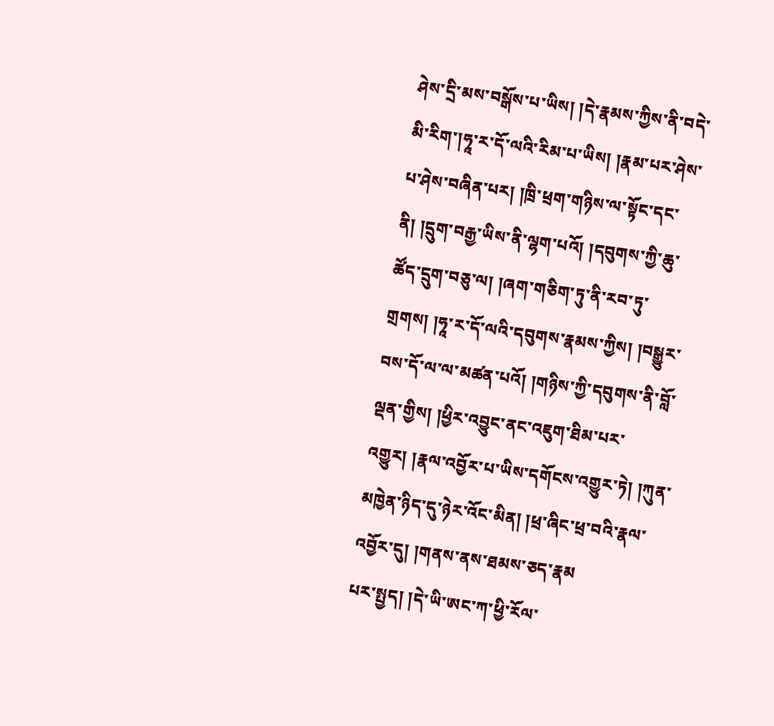ཤེས་དྲི་མས་བསྒོས་པ་ཡིས། །དེ་རྣམས་ཀྱིས་ནི་བདེ་མི་རིག་།ཧཱ་ར་དོ་ལའི་རིམ་པ་ཡིས། །རྣམ་པར་ཤེས་པ་ཤེས་བཞིན་པར། །ཁྲི་ཕྲག་གཉིས་ལ་སྟོང་དང་ནི། །དྲུག་བརྒྱ་ཡིས་ནི་ལྷག་པའོ། །དབུགས་ཀྱི་ཆུ་ཚོད་དྲུག་བཅུ་ལ། །ཞག་གཅིག་ཏུ་ནི་རབ་ཏུ་གྲགས། །ཧཱ་ར་དོ་ལའི་དབུགས་རྣམས་ཀྱིས། །བསྒྱུར་བས་དོ་ལ་ལ་མཚན་པའོ། །གཉིས་ཀྱི་དབུགས་ནི་བློ་ལྡན་གྱིས། །ཕྱིར་འབྱུང་ནང་འཇུག་ཐིམ་པར་འགྱུར། །རྣལ་འབྱོར་པ་ཡིས་དགོངས་འགྱུར་ཏེ། །ཀུན་མཁྱེན་ཉིད་དུ་ཉེར་འོང་མིན། །ཕྲ་ཞིང་ཕྲ་བའི་རྣལ་འབྱོར་དུ། །གནས་ནས་ཐམས་ཅད་རྣམ
པར་སྤྱད། །དེ་ཡི་ཨང་ཀ་ཕྱི་རོལ་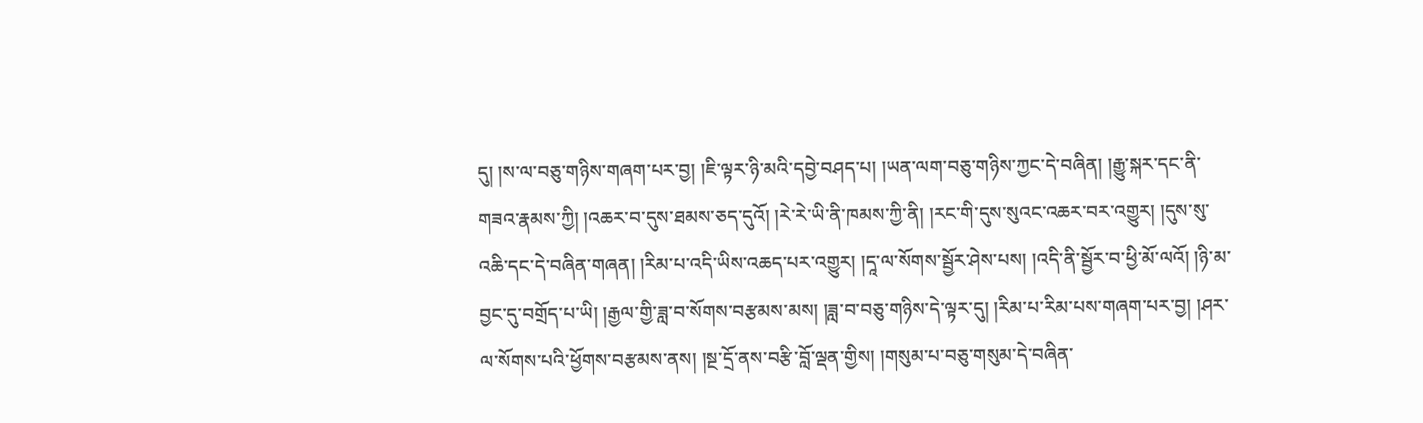དུ། །ས་ལ་བཅུ་གཉིས་གཞག་པར་བྱ། །ཇི་ལྟར་ཉི་མའི་དབྱེ་བཤད་པ། །ཡན་ལག་བཅུ་གཉིས་ཀྱང་དེ་བཞིན། །རྒྱུ་སྐར་དང་ནི་གཟའ་རྣམས་ཀྱི། །འཆར་བ་དུས་ཐམས་ཅད་དུའོ། །རེ་རེ་ཡི་ནི་ཁམས་ཀྱི་ནི། །རང་གི་དུས་སུའང་འཆར་བར་འགྱུར། །དུས་སུ་འཆི་དང་དེ་བཞིན་གཞན། །རིམ་པ་འདི་ཡིས་འཆད་པར་འགྱུར། །དཱ་ལ་སོགས་སྦྱོར་ཤེས་པས། །འདི་ནི་སྦྱོར་བ་ཕྱི་མོ་ལའོ། །ཉི་མ་བྱང་དུ་བགྲོད་པ་ཡི། །རྒྱལ་གྱི་ཟླ་བ་སོགས་བརྩམས་མས། །ཟླ་བ་བཅུ་གཉིས་དེ་ལྟར་དུ། །རིམ་པ་རིམ་པས་གཞག་པར་བྱ། །ཤར་ལ་སོགས་པའི་ཕྱོགས་བརྩམས་ནས། །སྔ་དྲོ་ནས་བརྩི་བློ་ལྡན་གྱིས། །གསུམ་པ་བཅུ་གསུམ་དེ་བཞིན་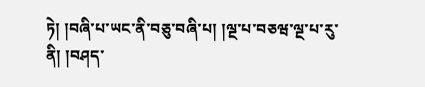ཏེ། །བཞི་པ་ཡང་ནི་བཅུ་བཞི་པ། །ལྔ་པ་བཅཝ་ལྔ་པ་རུ་ནི། །བཤད་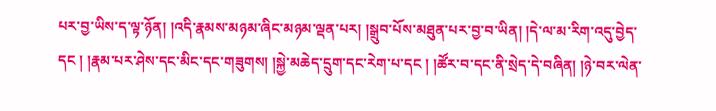པར་བྱ་ཡིས་ད་ལྟ་ཉོན། །འདི་རྣམས་མཉམ་ཞིང་མཉམ་ལྡན་པར། །སྒྲུབ་པོས་མཐུན་པར་བྱ་བ་ཡིན། །དེ་ལ་མ་རིག་འདུ་བྱེད་དང ། །རྣམ་པར་ཤེས་དང་མིང་དང་གཟུགས། །སྐྱེ་མཆེད་དྲུག་དང་རེག་པ་དང ། །ཚོར་བ་དང་ནི་སྲེད་དེ་བཞིན། །ཉེ་བར་ལེན་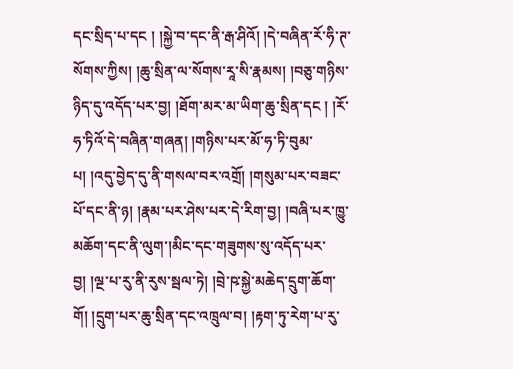དང་སྲིད་པ་དང ། །སྐྱེ་བ་དང་ནི་རྒ་ཤིའོ། །དེ་བཞིན་རོ་ཧི་ཊ་སོགས་ཀྱིས། །ཆུ་སྲིན་ལ་སོགས་རཱ་སི་རྣམས། །བཅུ་གཉིས་ཉིད་དུ་འདོད་པར་བྱ། །ཐོག་མར་མ་ཡིག་ཆུ་སྲིན་དང ། །རོ་ཧ་ཏིའོ་དེ་བཞིན་གཞན། །གཉིས་པར་མོ་ཧ་ཏི་བུམ་པ། །འདུ་བྱེད་དུ་ནི་གསལ་བར་འགྲོ། །གསུམ་པར་བཟང་པོ་དང་ནི་ཉ། །རྣམ་པར་ཤེས་པར་དེ་རིག་བྱ། །བཞི་པར་ཁྱུ་མཆོག་དང་ནི་ལུག་།མིང་དང་གཟུགས་སུ་འདོད་པར་བྱ། །ལྔ་པ་རུ་ནི་རུས་སྦལ་ཏེ། །བྲེ་ཥ་སྐྱེ་མཆེད་དྲུག་ཆོག་གོ། །དྲུག་པར་ཆུ་སྲིན་དང་འཁྲུལ་བ། །རྟག་ཏུ་རེག་པ་རུ་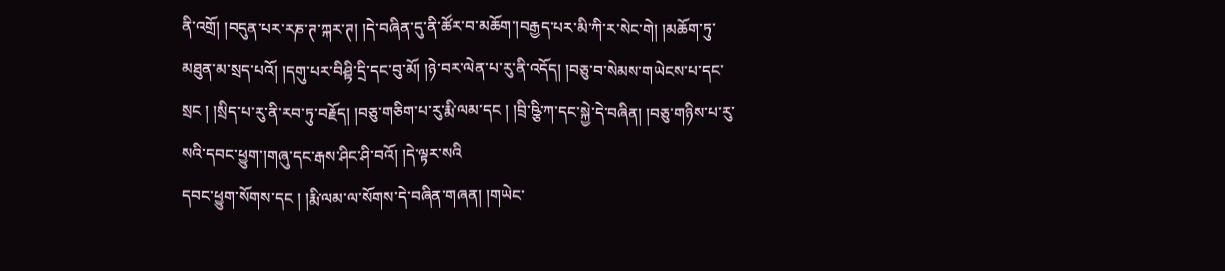ནི་འགྲོ། །བདུན་པར་རཎ་ཊ་ཀྐར་ཊ། །དེ་བཞིན་དུ་ནི་ཚོར་བ་མཆོག་།བརྒྱད་པར་མི་ཀི་ར་སེང་གེ། །མཆོག་ཏུ་མཐུན་མ་སྲད་པའོ། །དགུ་པར་བིཤྟི་དྲི་དང་བུ་མོ། །ཉེ་བར་ལེན་པ་རུ་ནི་འདོད། །བཅུ་བ་སེམས་གཡེངས་པ་དང་སྲང ། །སྲིད་པ་རུ་ནི་རབ་ཏུ་བརྗོད། །བཅུ་གཅིག་པ་རུ་རྨི་ལམ་དང ། །བྲི་ཥྩི་ཀ་དང་སྐྱེ་དེ་བཞིན། །བཅུ་གཉིས་པ་རུ་སའི་དབང་ཕྱུག་།གཞུ་དང་རྒས་ཤིང་ཤི་བའོ། །དེ་ལྟར་སའི
དབང་ཕྱུག་སོགས་དང ། །རྨི་ལམ་ལ་སོགས་དེ་བཞིན་གཞན། །གཡེང་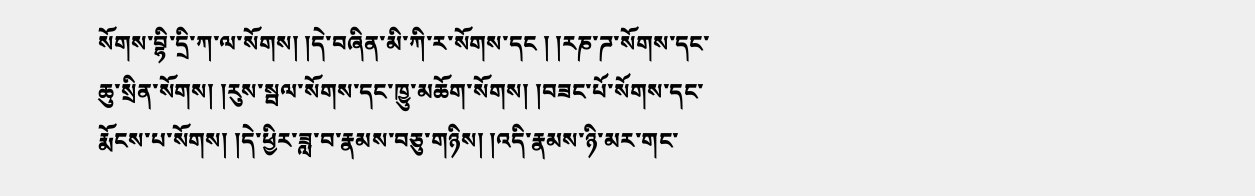སོགས་བྷི་དྲི་ཀ་ལ་སོགས། །དེ་བཞིན་མི་ཀི་ར་སོགས་དང ། །རཎ་ཌ་སོགས་དང་ཆུ་སྲིན་སོགས། །རུས་སྦལ་སོགས་དང་ཁྱུ་མཆོག་སོགས། །བཟང་པོ་སོགས་དང་རྨོངས་པ་སོགས། །དེ་ཕྱིར་ཟླ་བ་རྣམས་བཅུ་གཉིས། །འདི་རྣམས་ཉི་མར་གང་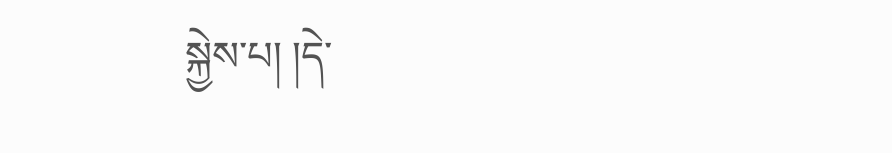སྐྱེས་པ། །དེ་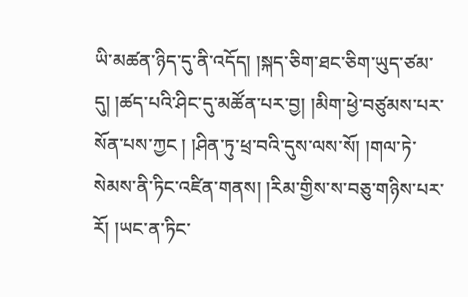ཡི་མཚན་ཉིད་དུ་ནི་འདོད། །སྐད་ཅིག་ཐང་ཅིག་ཡུད་ཙམ་དུ། །ཚད་པའི་ཤིང་དུ་མཚོན་པར་བྱ། །མིག་ཕྱེ་བཙུམས་པར་སོན་པས་ཀྱང ། །ཤིན་ཏུ་ཕྲ་བའི་དུས་ལས་སོ། །གལ་ཏེ་སེམས་ནི་ཏིང་འཛིན་གནས། །རིམ་གྱིས་ས་བཅུ་གཉིས་པར་རོ། །ཡང་ན་ཏིང་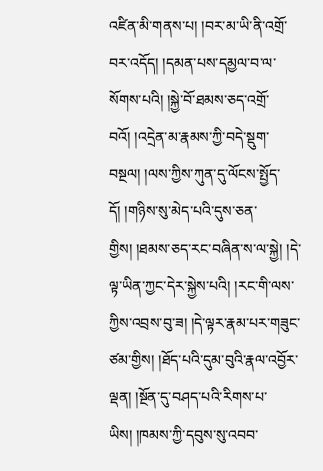འཛིན་མི་གནས་པ། །བར་མ་ཡི་ནི་འགྲོ་བར་འདོད། །དམན་པས་དམྱལ་བ་ལ་སོགས་པའི། །སྐྱེ་བོ་ཐམས་ཅད་འགྲོ་བའོ། །འདྲེན་མ་རྣམས་ཀྱི་བདེ་སྡུག་བསྔལ། །ལས་ཀྱིས་ཀུན་དུ་ལོངས་སྤྱོད་དོ། །གཉིས་སུ་མེད་པའི་དུས་ཅན་གྱིས། །ཐམས་ཅད་རང་བཞིན་ས་ལ་སྐྱེ། །དེ་ལྟ་ཡིན་ཀྱང་དེར་སྐྱེས་པའི། །རང་གི་ལས་ཀྱིས་འབྲས་བུ་ཟ། །དེ་ལྟར་རྣམ་པར་གཟུང་ཙམ་གྱིས། །ཐོད་པའི་དུམ་བུའི་རྣལ་འབྱོར་ལྡན། །སྔོན་དུ་བཤད་པའི་རིགས་པ་ཡིས། །ཁམས་ཀྱི་དབུས་སུ་འབབ་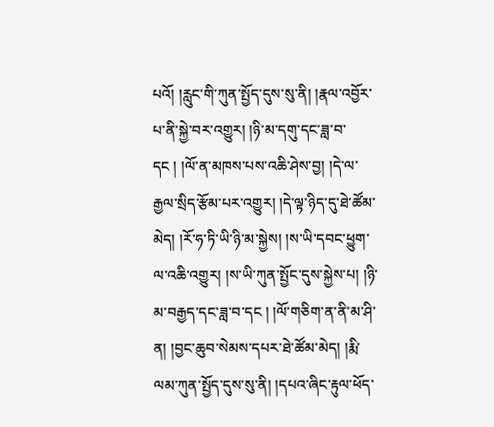པའོ། །རླུང་གི་ཀུན་སྤྱོད་དུས་སུ་ནི། །རྣལ་འབྱོར་པ་ནི་སྐྱེ་བར་འགྱུར། །ཉི་མ་དགུ་དང་ཟླ་བ་དང ། །ལོ་ན་མཁས་པས་འཆི་ཤེས་བྱ། །དེ་ལ་རྒྱལ་སྲིད་རྩོམ་པར་འགྱུར། །དེ་ལྟ་ཉིད་དུ་ཐེ་ཚོམ་མེད། །རོ་ཧ་ཏི་ཡི་ཉི་མ་སྐྱེས། །ས་ཡི་དབང་ཕྱུག་ལ་འཆི་འགྱུར། །ས་ཡི་ཀུན་སྤྱོང་དུས་སྐྱེས་པ། །ཉི་མ་བརྒྱད་དང་ཟླ་བ་དང ། །ལོ་གཅིག་ན་ནི་མ་ཤི་ན། །བྱང་ཆུབ་སེམས་དཔར་ཐེ་ཚོམ་མེད། །རྨི་ལམ་ཀུན་སྤྱོད་དུས་སུ་ནི། །དཔའ་ཞིང་རྟུལ་ཕོད་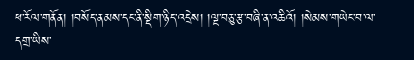ཕ་རོལ་གནོན། །བསོད་ནམས་དང་ནི་སྡིག་ཉིད་འདྲེས། །ལྔ་བཅུ་རྩ་བཞི་ན་འཆིའོ། །སེམས་གཡེང་བ་ལ་དགྲ་ཡིས་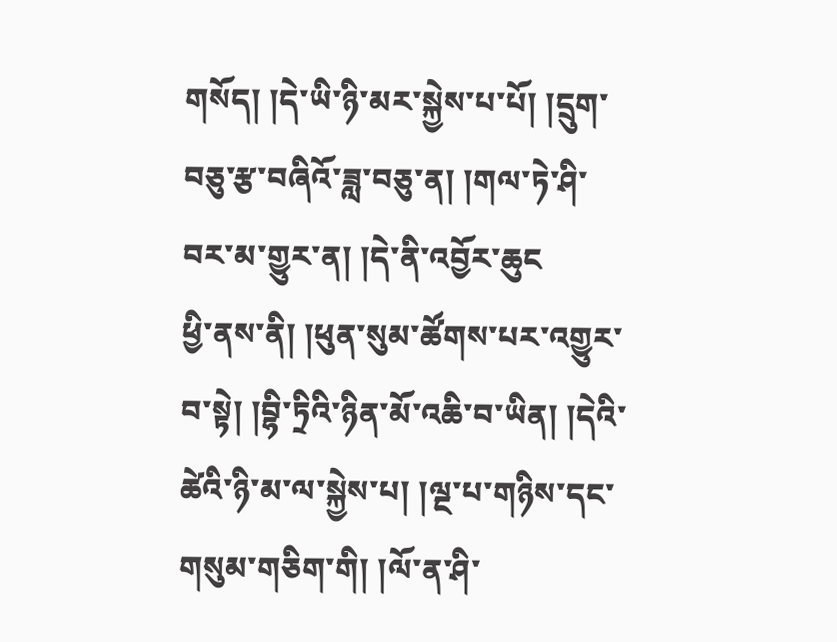གསོད། །དེ་ཡི་ཉི་མར་སྐྱེས་པ་པོ། །དྲུག་བཅུ་རྩ་བཞིའོ་ཟླ་བཅུ་ན། །གལ་ཏེ་ཤི་བར་མ་གྱུར་ན། །དེ་ནི་འབྱོར་ཆུང
ཕྱི་ནས་ནི། །ཕུན་སུམ་ཚོགས་པར་འགྱུར་བ་སྟེ། །བྷི་ཏྲིའི་ཉིན་མོ་འཆི་བ་ཡིན། །དེའི་ཚེའི་ཉི་མ་ལ་སྐྱེས་པ། །ལྔ་པ་གཉིས་དང་གསུམ་གཅིག་གི། །ལོ་ན་ཤི་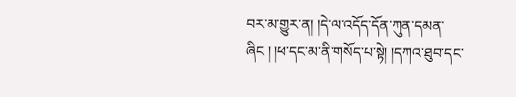བར་མ་གྱུར་ན། །དེ་ལ་འདོད་དོན་ཀུན་དམན་ཞིང ། །ཕ་དང་མ་ནི་གསོད་པ་སྟེ། །དཀའ་ཐུབ་དང་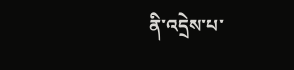ནི་འདྲེས་པ་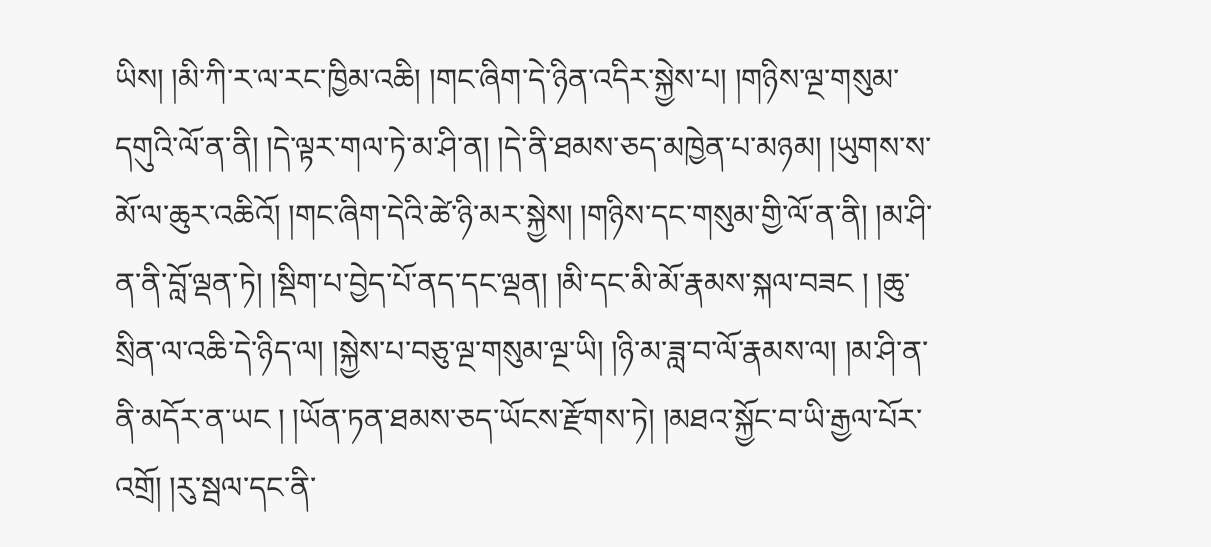ཡིས། །མི་ཀི་ར་ལ་རང་ཁྱིམ་འཆི། །གང་ཞིག་དེ་ཉིན་འདིར་སྐྱེས་པ། །གཉིས་ལྔ་གསུམ་དགུའི་ལོ་ན་ནི། །དེ་ལྟར་གལ་ཏེ་མ་ཤི་ན། །དེ་ནི་ཐམས་ཅད་མཁྱེན་པ་མཉམ། །ཡུགས་ས་མོ་ལ་ཆུར་འཆིའོ། །གང་ཞིག་དེའི་ཚེ་ཉི་མར་སྐྱེས། །གཉིས་དང་གསུམ་གྱི་ལོ་ན་ནི། །མ་ཤི་ན་ནི་བློ་ལྡན་ཏེ། །སྡིག་པ་བྱེད་པོ་ནད་དང་ལྡན། །མི་དང་མི་མོ་རྣམས་སྐལ་བཟང ། །ཆུ་སྲིན་ལ་འཆི་དེ་ཉིད་ལ། །སྐྱེས་པ་བཅུ་ལྔ་གསུམ་ལྔ་ཡི། །ཉི་མ་ཟླ་བ་ལོ་རྣམས་ལ། །མ་ཤི་ན་ནི་མདོར་ན་ཡང ། །ཡོན་ཏན་ཐམས་ཅད་ཡོངས་རྫོགས་ཏེ། །མཐའ་སྐྱོང་བ་ཡི་རྒྱལ་པོར་འགྲོ། །རུ་སྦལ་དང་ནི་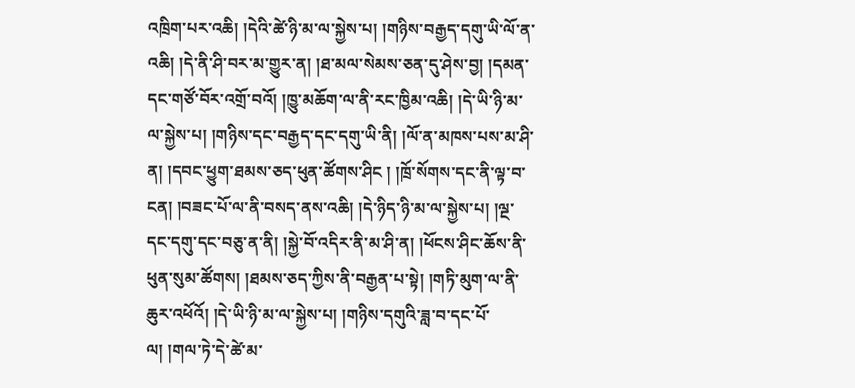འཁྲིག་པར་འཆི། །དེའི་ཚེ་ཉི་མ་ལ་སྐྱེས་པ། །གཉིས་བརྒྱད་དགུ་ཡི་ལོ་ན་འཆི། །དེ་ནི་ཤི་བར་མ་གྱུར་ན། །ཐ་མལ་སེམས་ཅན་དུ་ཤེས་བྱ། །དམན་དང་གཙོ་བོར་འགྲོ་བའོ། །ཁྱུ་མཆོག་ལ་ནི་རང་ཁྱིམ་འཆི། །དེ་ཡི་ཉི་མ་ལ་སྐྱེས་པ། །གཉིས་དང་བརྒྱད་དང་དགུ་ཡི་ནི། །ལོ་ན་མཁས་པས་མ་ཤི་ན། །དབང་ཕྱུག་ཐམས་ཅད་ཕུན་ཚོགས་ཤིང ། །ཁྲོ་སོགས་དང་ནི་ལྟ་བ་ངན། །བཟང་པོ་ལ་ནི་བསད་ནས་འཆི། །དེ་ཉིད་ཉི་མ་ལ་སྐྱེས་པ། །ལྔ་དང་དགུ་དང་བཅུ་ན་ནི། །སྐྱེ་བོ་འདིར་ནི་མ་ཤི་ན། །ཕོངས་ཤིང་ཆོས་ནི་ཕུན་སུམ་ཚོགས། །ཐམས་ཅད་ཀྱིས་ནི་བརྒྱན་པ་སྟེ། །གཏི་མུག་ལ་ནི་ཆུར་འཕོའོ། །དེ་ཡི་ཉི་མ་ལ་སྐྱེས་པ། །གཉིས་དགུའི་ཟླ་བ་དང་པོ་ལ། །གལ་ཏེ་དེ་ཚེ་མ་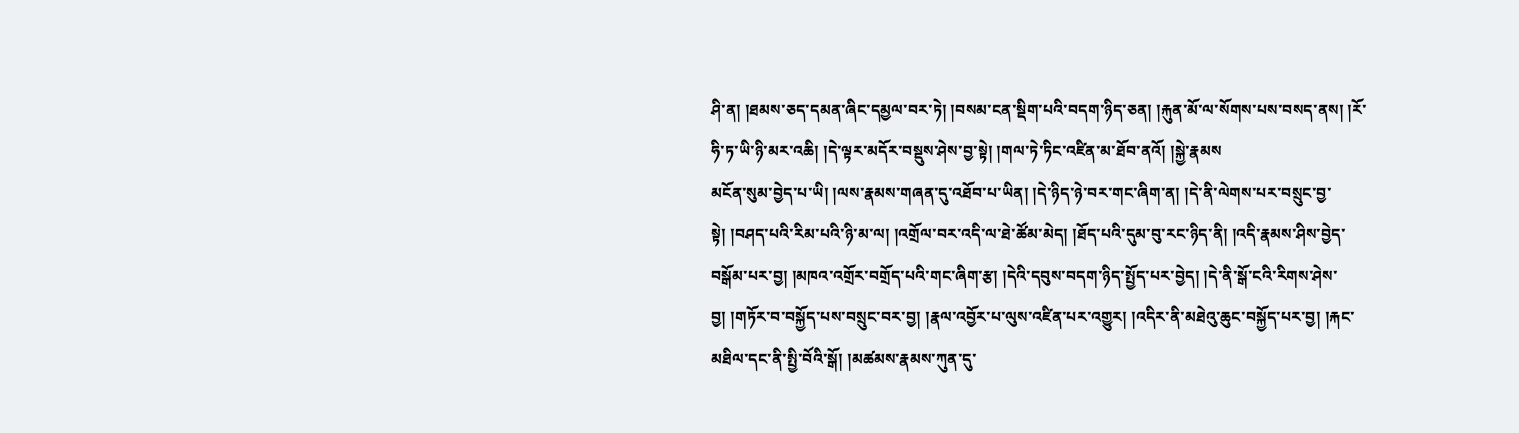ཤི་ན། །ཐམས་ཅད་དམན་ཞིང་དམྱལ་བར་ཏེ། །བསམ་ངན་སྡིག་པའི་བདག་ཉིད་ཅན། །རྐུན་མོ་ལ་སོགས་པས་བསད་ནས། །རོ་ཧི་ཏ་ཡི་ཉི་མར་འཆི། །དེ་ལྟར་མདོར་བསྡུས་ཤེས་བྱ་སྟེ། །གལ་ཏེ་ཏིང་འཛིན་མ་ཐོབ་ནའོ། །སྐྱེ་རྣམས
མངོན་སུམ་བྱེད་པ་ཡི། །ལས་རྣམས་གཞན་དུ་འཐོབ་པ་ཡིན། །དེ་ཉིད་ཉེ་བར་གང་ཞིག་ན། །དེ་ནི་ལེགས་པར་བསྲུང་བྱ་སྟེ། །བཤད་པའི་རིམ་པའི་ཉི་མ་ལ། །འགྲོལ་བར་འདི་ལ་ཐེ་ཚོམ་མེད། །ཐོད་པའི་དུམ་བུ་རང་ཉིད་ནི། །འདི་རྣམས་ཤིས་བྱེད་བསྒོམ་པར་བྱ། །མཁའ་འགྲོར་བགྲོད་པའི་གང་ཞིག་རྩ། །དེའི་དབུས་བདག་ཉིད་སྤྱོད་པར་བྱེད། །དེ་ནི་སྒོ་ངའི་རིགས་ཤེས་བྱ། །གཏོར་བ་བསྐྱོད་པས་བསྲུང་བར་བྱ། །རྣལ་འབྱོར་པ་ལུས་འཛིན་པར་འགྱུར། །འདིར་ནི་མཐེའུ་ཆུང་བསྐྱོད་པར་བྱ། །རྐང་མཐིལ་དང་ནི་སྤྱི་བོའི་སྒོ། །མཚམས་རྣམས་ཀུན་དུ་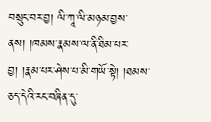བསྲུང་བར་བྱ། ལི་ཀཱ་ལི་མཉམ་བྱས་ནས། །ཁམས་རྣམས་ལ་ནི་ཐིམ་པར་བྱ། །རྣམ་པར་ཤེས་པ་མི་གཡོ་སྟེ། །ཐམས་ཅད་དེའི་རང་བཞིན་དུ་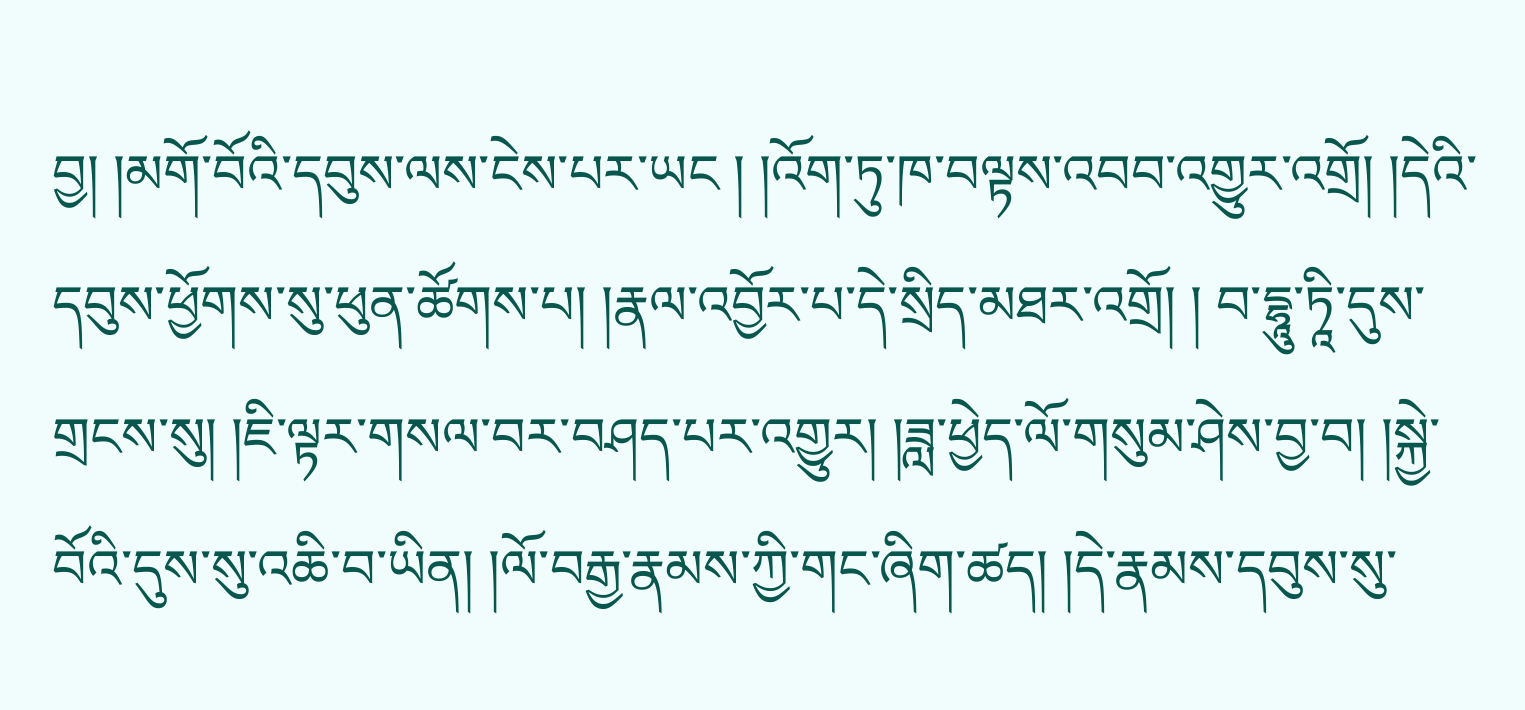བྱ། །མགོ་བོའི་དབུས་ལས་ངེས་པར་ཡང ། །འོག་ཏུ་ཁ་བལྟས་འབབ་འགྱུར་འགྲོ། །དེའི་དབུས་ཕྱོགས་སུ་ཕུན་ཚོགས་པ། །རྣལ་འབྱོར་པ་དེ་སྲིད་མཐར་འགྲོ། ། བ་དྷཱུ་ཏཱི་དུས་གྲངས་སུ། །ཇི་ལྟར་གསལ་བར་བཤད་པར་འགྱུར། །ཟླ་ཕྱེད་ལོ་གསུམ་ཤེས་བྱ་བ། །སྐྱེ་བོའི་དུས་སུ་འཆི་བ་ཡིན། །ལོ་བརྒྱ་རྣམས་ཀྱི་གང་ཞིག་ཚད། །དེ་རྣམས་དབུས་སུ་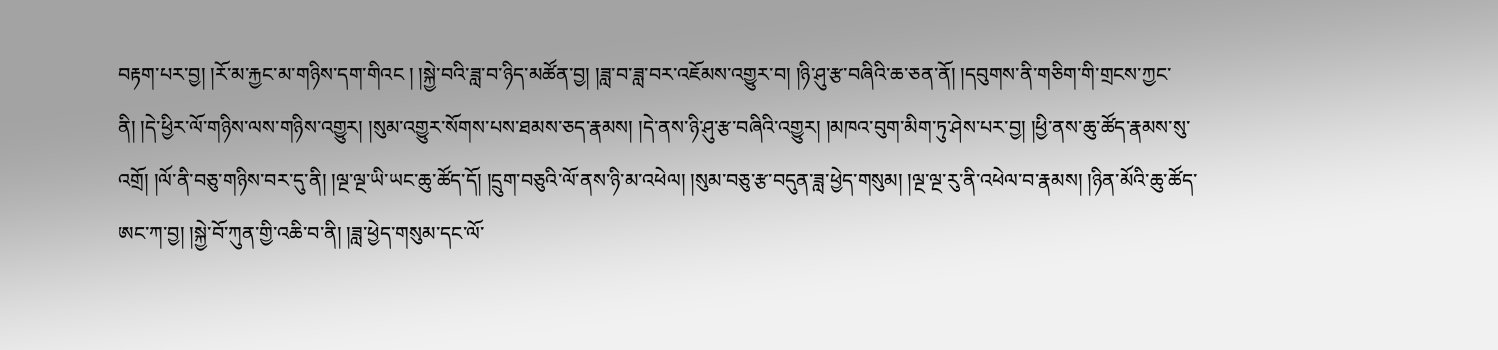བརྟག་པར་བྱ། །རོ་མ་རྐྱང་མ་གཉིས་དག་གིའང ། །སྐྱེ་བའི་ཟླ་བ་ཉིད་མཚོན་བྱ། །ཟླ་བ་ཟླ་བར་འཇོམས་འགྱུར་བ། །ཉི་ཤུ་རྩ་བཞིའི་ཆ་ཅན་ནོ། །དབུགས་ནི་གཅིག་གི་གྲངས་ཀྱང་ནི། །དེ་ཕྱིར་ལོ་གཉིས་ལས་གཉིས་འགྱུར། །སུམ་འགྱུར་སོགས་པས་ཐམས་ཅད་རྣམས། །དེ་ནས་ཉི་ཤུ་རྩ་བཞིའི་འགྱུར། །མཁའ་བུག་མིག་ཏུ་ཤེས་པར་བྱ། །ཕྱི་ནས་ཆུ་ཚོད་རྣམས་སུ་འགྲོ། །ལོ་ནི་བཅུ་གཉིས་བར་དུ་ནི། །ལྔ་ལྔ་ཡི་ཡང་ཆུ་ཚོད་དོ། །དྲུག་བཅུའི་ལོ་ནས་ཉི་མ་འཕེལ། །སུམ་བཅུ་རྩ་བདུན་ཟླ་ཕྱེད་གསུམ། །ལྔ་ལྔ་རུ་ནི་འཕེལ་བ་རྣམས། །ཉིན་མོའི་ཆུ་ཚོད་ཨང་ཀ་བྱ། །སྐྱེ་བོ་ཀུན་གྱི་འཆི་བ་ནི། །ཟླ་ཕྱེད་གསུམ་དང་ལོ་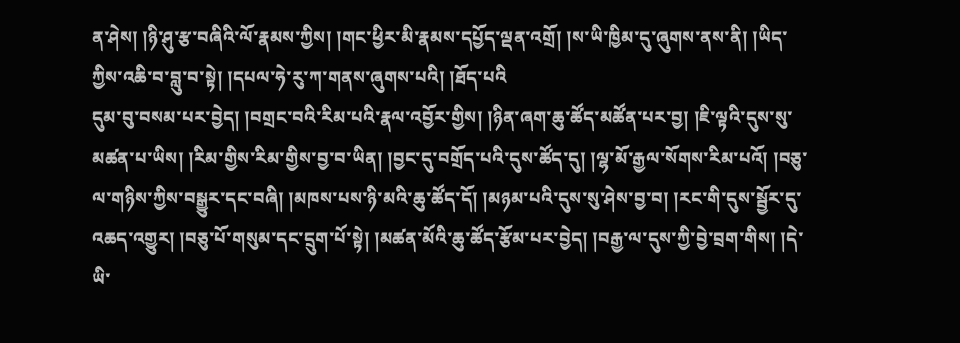ན་ཤེས། །ཉི་ཤུ་རྩ་བཞིའི་ལོ་རྣམས་ཀྱིས། །གང་ཕྱིར་མི་རྣམས་དཔྱོད་ལྡན་འགྲོ། །ས་ཡི་ཁྱིམ་དུ་ཞུགས་ནས་ནི། །ཡིད་ཀྱིས་འཆི་བ་བླུ་བ་སྟེ། །དཔལ་ཧེ་རུ་ཀ་གནས་ཞུགས་པའི། །ཐོད་པའི
དུམ་བུ་བསམ་པར་བྱེད། །བགྲང་བའི་རིམ་པའི་རྣལ་འབྱོར་གྱིས། །ཉིན་ཞག་ཆུ་ཚོད་མཚོན་པར་བྱ། །ཇི་ལྟའི་དུས་སུ་མཚན་པ་ཡིས། །རིམ་གྱིས་རིམ་གྱིས་བྱ་བ་ཡིན། །བྱང་དུ་བགྲོད་པའི་དུས་ཚོད་དུ། །ལྷ་མོ་རྒྱལ་སོགས་རིམ་པའོ། །བཅུ་ལ་གཉིས་ཀྱིས་བསྒྱུར་དང་བཞི། །མཁས་པས་ཉི་མའི་ཆུ་ཚོད་དོ། །མཉམ་པའི་དུས་སུ་ཤེས་བྱ་བ། །རང་གི་དུས་སྦྱོར་དུ་འཆད་འགྱུར། །བཅུ་པོ་གསུམ་དང་དྲུག་པོ་སྟེ། །མཚན་མོའི་ཆུ་ཚོད་རྩོམ་པར་བྱེད། །བརྒྱ་ལ་དུས་ཀྱི་བྱེ་བྲག་གིས། །དེ་ཡི་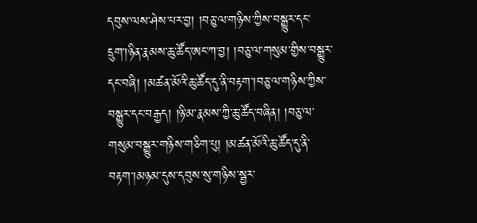དབུས་ལས་ཤེས་པར་བྱ། །བཅུ་ལ་གཉིས་ཀྱིས་བསྒྱུར་དང་དྲུག་།ཉིན་རྣམས་ཆུ་ཚོད་ཨང་ཀ་བྱ། །བཅུ་ལ་གསུམ་གྱིས་བསྒྱུར་དང་བཞི། །མཚན་མོའི་ཆུ་ཚོད་དུ་ནི་བརྟག་།བཅུ་ལ་གཉིས་ཀྱིས་བསྒྱུར་དང་བརྒྱད། །ཉི་མ་རྣམས་ཀྱི་ཆུ་ཚོད་བཞིན། །བཅུ་ལ་གསུམ་བསྒྱུར་གཉིས་གཅིག་པུ། །མཚན་མོའི་ཆུ་ཚོད་དུ་ནི་བརྟག་།མཉམ་དུས་དབུས་སུ་གཉིས་སྦྱར་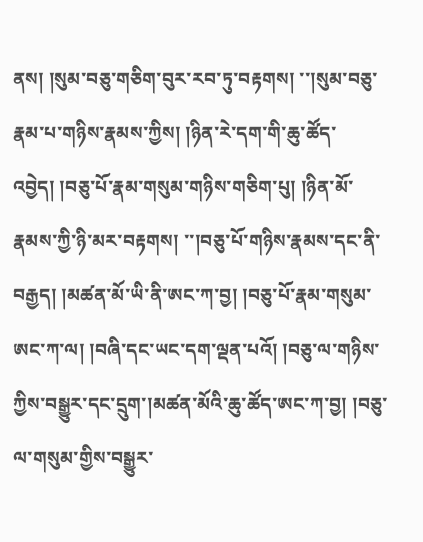ནས། །སུམ་བཅུ་གཅིག་བུར་རབ་ཏུ་བརྟགས། ་་།སུམ་བཅུ་རྣམ་པ་གཉིས་རྣམས་ཀྱིས། །ཉིན་རེ་དག་གི་ཆུ་ཚོད་འབྱེད། །བཅུ་པོ་རྣམ་གསུམ་གཉིས་གཅིག་པུ། །ཉིན་མོ་རྣམས་ཀྱི་ཉི་མར་བརྟགས། ་་།བཅུ་པོ་གཉིས་རྣམས་དང་ནི་བརྒྱད། །མཚན་མོ་ཡི་ནི་ཨང་ཀ་བྱ། །བཅུ་པོ་རྣམ་གསུམ་ཨང་ཀ་ལ། །བཞི་དང་ཡང་དག་ལྡན་པའོ། །བཅུ་ལ་གཉིས་ཀྱིས་བསྒྱུར་དང་དྲུག་།མཚན་མོའི་ཆུ་ཚོད་ཨང་ཀ་བྱ། །བཅུ་ལ་གསུམ་གྱིས་བསྒྱུར་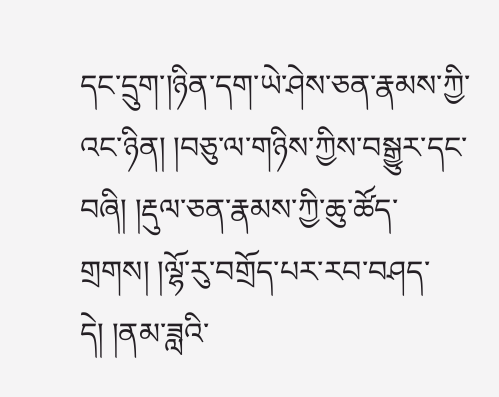དང་དྲུག་།ཉིན་དག་ཡེ་ཤེས་ཅན་རྣམས་ཀྱི་འང་ཉིན། །བཅུ་ལ་གཉིས་ཀྱིས་བསྒྱུར་དང་བཞི། །རྡུལ་ཅན་རྣམས་ཀྱི་ཆུ་ཚོད་གྲགས། །ལྷོ་རུ་བགྲོད་པར་རབ་བཤད་དེ། །ནམ་ཟླའི་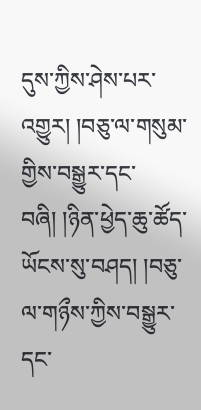དུས་ཀྱིས་ཤེས་པར་འགྱུར། །བཅུ་ལ་གསུམ་གྱིས་བསྒྱུར་དང་བཞི། །ཉིན་ཕྱེད་ཆུ་ཚོད་ཡོངས་སུ་བཤད། །བཅུ་ལ་གཉྀས་ཀྱིས་བསྒྱུར་དང་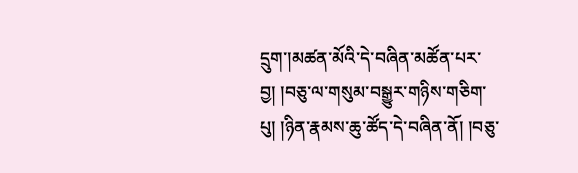དྲུག་།མཚན་མོའི་དེ་བཞིན་མཚོན་པར་བྱ། །བཅུ་ལ་གསུམ་བསྒྱུར་གཉིས་གཅིག་པུ། །ཉིན་རྣམས་ཆུ་ཚོད་དེ་བཞིན་ནོ། །བཅུ་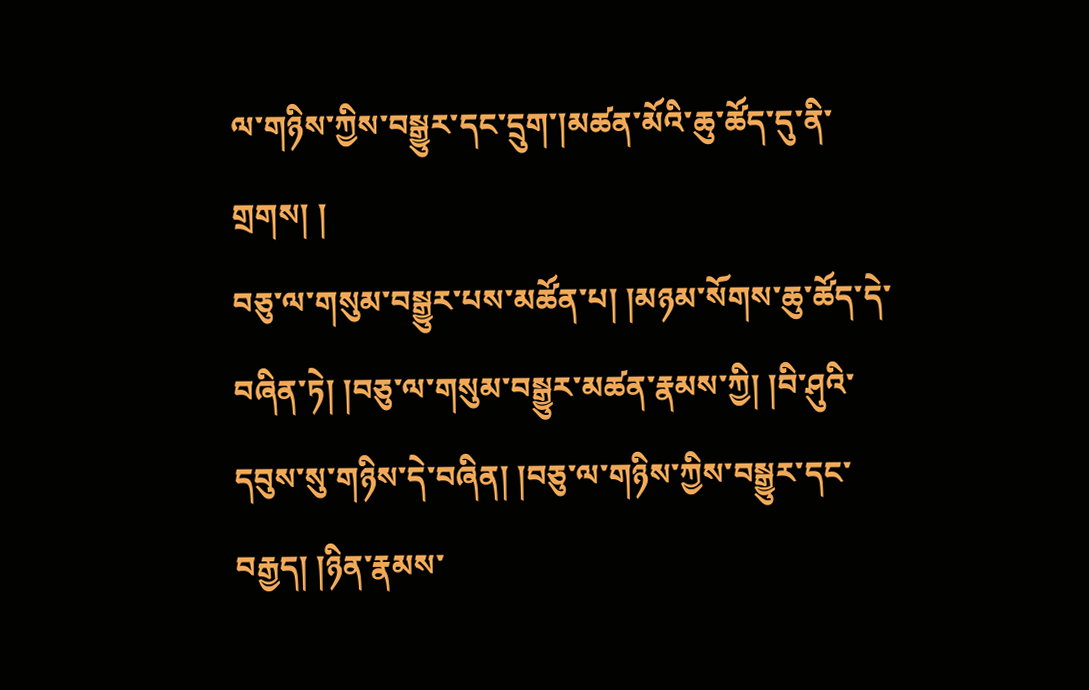ལ་གཉིས་ཀྱིས་བསྒྱུར་དང་དྲུག་།མཚན་མོའི་ཆུ་ཚོད་དུ་ནི་གྲགས། །
བཅུ་ལ་གསུམ་བསྒྱུར་པས་མཚོན་པ། །མཉམ་སོགས་ཆུ་ཚོད་དེ་བཞིན་ཏེ། །བཅུ་ལ་གསུམ་བསྒྱུར་མཚན་རྣམས་ཀྱི། །བི་ཤུའི་དབུས་སུ་གཉིས་དེ་བཞིན། །བཅུ་ལ་གཉིས་ཀྱིས་བསྒྱུར་དང་བརྒྱད། །ཉིན་རྣམས་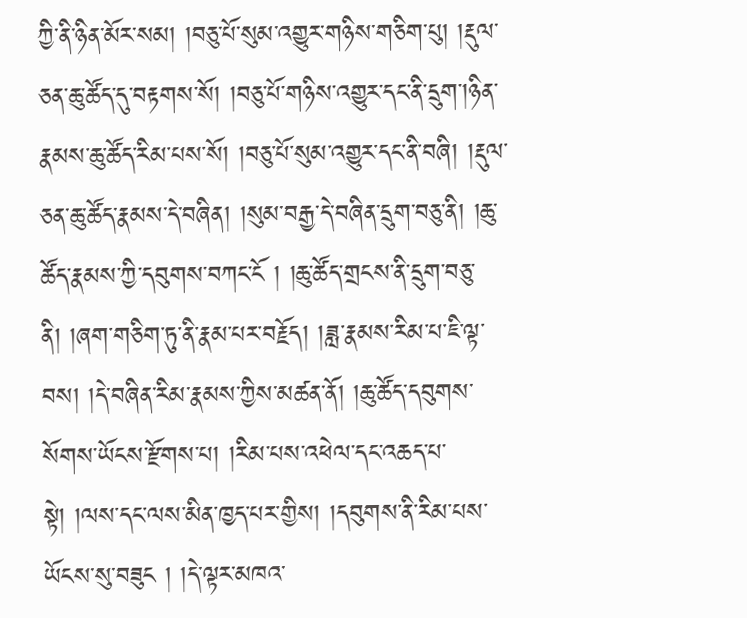ཀྱི་ནི་ཉིན་མོར་སམ། །བཅུ་པོ་སུམ་འགྱུར་གཉིས་གཅིག་པུ། །རྡུལ་ཅན་ཆུ་ཚོད་དུ་བརྟགས་སོ། །བཅུ་པོ་གཉིས་འགྱུར་དང་ནི་དྲུག་།ཉིན་རྣམས་ཆུ་ཚོད་རིམ་པས་སོ། །བཅུ་པོ་སུམ་འགྱུར་དང་ནི་བཞི། །རྡུལ་ཅན་ཆུ་ཚོད་རྣམས་དེ་བཞིན། །སུམ་བརྒྱ་དེ་བཞིན་དྲུག་བཅུ་ནི། །ཆུ་ཚོད་རྣམས་ཀྱི་དབུགས་བཀང་ངོ ། །ཆུ་ཚོད་གྲངས་ནི་དྲུག་བཅུ་ནི། །ཞག་གཅིག་ཏུ་ནི་རྣམ་པར་བརྗོད། །ཟླ་རྣམས་རིམ་པ་ཇི་ལྟ་བས། །དེ་བཞིན་རིམ་རྣམས་ཀྱིས་མཚན་ནོ། །ཆུ་ཚོད་དབུགས་སོགས་ཡོངས་རྫོགས་པ། །རིམ་པས་འཕེལ་དང་འཆད་པ་སྟེ། །ལས་དང་ལས་མིན་ཁྱད་པར་གྱིས། །དབུགས་ནི་རིམ་པས་ཡོངས་སུ་བཟུང ། །དེ་ལྟར་མཁའ་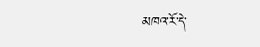མཁའ་རོ་དེ་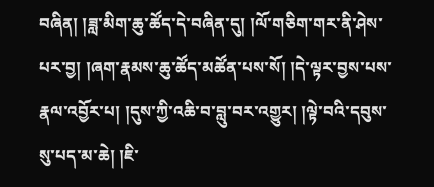བཞིན། །ཟླ་མིག་ཆུ་ཚོད་དེ་བཞིན་དུ། །ལོ་གཅིག་གར་ནི་ཤེས་པར་བྱ། །ཞག་རྣམས་ཆུ་ཚོད་མཚོན་པས་སོ། །དེ་ལྟར་བྱས་པས་རྣལ་འབྱོར་པ། །དུས་ཀྱི་འཆི་བ་བླུ་བར་འགྱུར། །ལྟེ་བའི་དབུས་སུ་པད་མ་ཆེ། །ཇི་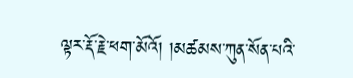ལྟར་རྡོ་རྗེ་ཕག་མོའོ། །མཚམས་ཀུན་སོན་པའི་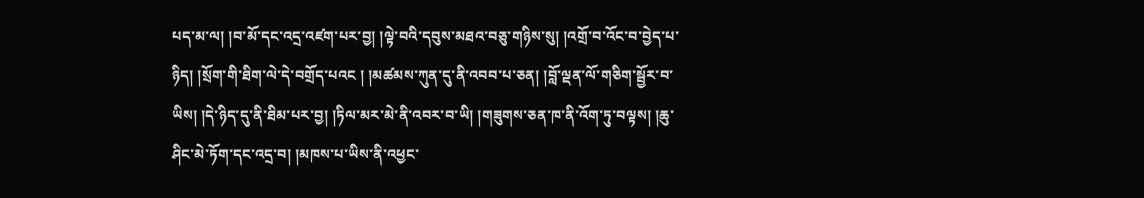པད་མ་ལ། །བ་མོ་དང་འདྲ་འཛག་པར་བྱ། །ལྟེ་བའི་དབུས་མཐའ་བཅུ་གཉིས་སུ། །འགྲོ་བ་འོང་བ་བྱེད་པ་ཉིད། །སྲོག་གི་ཐིག་ལེ་དེ་བགྲོད་པའང ། །མཚམས་ཀུན་དུ་ནི་འབབ་པ་ཅན། །བློ་ལྡན་ལོ་གཅིག་སྦྱོར་བ་ཡིས། །དེ་ཉིད་དུ་ནི་ཐིམ་པར་བྱ། །ཏིལ་མར་མེ་ནི་འབར་བ་ཡི། །གཟུགས་ཅན་ཁ་ནི་འོག་ཏུ་བལྟས། །ཆུ་ཤིང་མེ་ཏོག་དང་འདྲ་བ། །མཁས་པ་ཡིས་ནི་འཕྱང་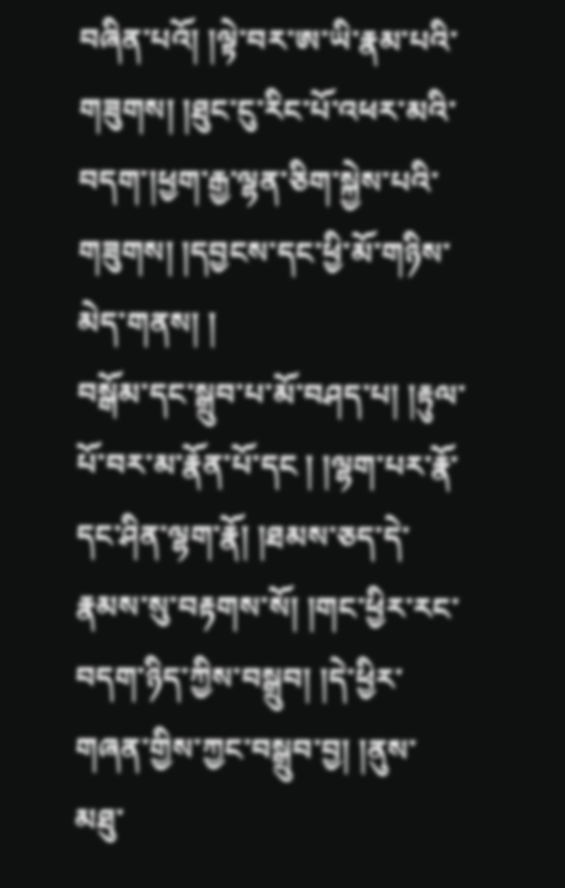བཞིན་པའོ། །ལྟེ་བར་ཨ་ཡི་རྣམ་པའི་གཟུགས། །ཐུང་ངུ་རིང་པོ་འཕར་མའི་བདག་།ཕྱག་རྒྱ་ལྷན་ཅིག་སྐྱེས་པའི་གཟུགས། །དབྱངས་དང་ཕྱི་མོ་གཉིས་མེད་གནས། །
བསྒོམ་དང་སྒྲུབ་པ་མོ་བཤད་པ། །རྟུལ་པོ་བར་མ་རྣོན་པོ་དང ། །ལྷག་པར་རྣོ་དང་ཤིན་ལྷག་རྣོ། །ཐམས་ཅད་དེ་རྣམས་སུ་བརྟགས་སོ། །གང་ཕྱིར་རང་བདག་ཉིད་ཀྱིས་བསྒྲུབ། །དེ་ཕྱིར་གཞན་གྱིས་ཀྱང་བསྒྲུབ་བྱ། །ནུས་མཐུ་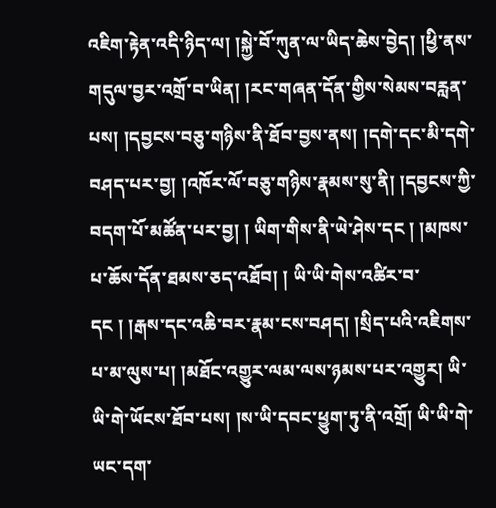འཇིག་རྟེན་འདི་ཉིད་ལ། །སྐྱེ་བོ་ཀུན་ལ་ཡིད་ཆེས་བྱེད། །ཕྱི་ནས་གདུལ་བྱར་འགྲོ་བ་ཡིན། །རང་གཞན་དོན་གྱིས་སེམས་བརླན་པས། །དབྱངས་བཅུ་གཉིས་ནི་ཐོབ་བྱས་ནས། །དགེ་དང་མི་དགེ་བཤད་པར་བྱ། །འཁོར་ལོ་བཅུ་གཉིས་རྣམས་སུ་ནི། །དབྱངས་ཀྱི་བདག་པོ་མཚོན་པར་བྱ། ། ཡིག་གིས་ནི་ཡེ་ཤེས་དང ། །མཁས་པ་ཆོས་དོན་ཐམས་ཅད་འཐོབ། ། ཡི་ཡི་གེས་འཚིར་བ་དང ། །རྒས་དང་འཆི་བར་རྣམ་ངས་བཤད། །སྲིད་པའི་འཇིགས་པ་མ་ལུས་པ། །མཐོང་འགྱུར་ལམ་ལས་ཉམས་པར་འགྱུར། ཡི་ཡི་གེ་ཡོངས་ཐོབ་པས། །ས་ཡི་དབང་ཕྱུག་ཏུ་ནི་འགྲོ། ཡི་ཡི་གེ་ཡང་དག་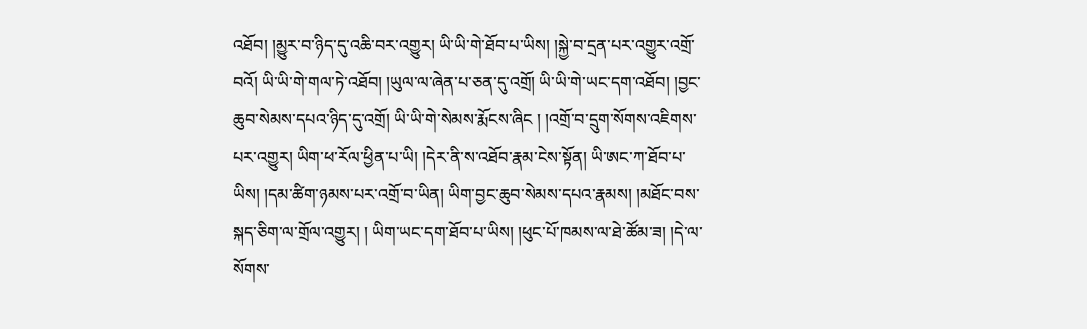འཐོབ། །མྱུར་བ་ཉིད་དུ་འཆི་བར་འགྱུར། ཡི་ཡི་གེ་ཐོབ་པ་ཡིས། །སྐྱེ་བ་དྲན་པར་འགྱུར་འགྲོ་བའོ། ཡི་ཡི་གེ་གལ་ཏེ་འཐོབ། །ཡུལ་ལ་ཞེན་པ་ཅན་དུ་འགྲོ། ཡི་ཡི་གེ་ཡང་དག་འཐོབ། །བྱང་ཆུབ་སེམས་དཔའ་ཉིད་དུ་འགྲོ། ཡི་ཡི་གེ་སེམས་རྨོངས་ཞིང ། །འགྲོ་བ་དྲུག་སོགས་འཇིགས་པར་འགྱུར། ཡིག་ཕ་རོལ་ཕྱིན་པ་ཡི། །དེར་ནི་ས་འཐོབ་རྣམ་ངེས་སྟོན། ཡི་ཨང་ཀ་ཐོབ་པ་ཡིས། །དམ་ཚིག་ཉམས་པར་འགྲོ་བ་ཡིན། ཡིག་བྱང་ཆུབ་སེམས་དཔའ་རྣམས། །མཐོང་བས་སྐད་ཅིག་ལ་གྲོལ་འགྱུར། ། ཡིག་ཡང་དག་ཐོབ་པ་ཡིས། །ཕུང་པོ་ཁམས་ལ་ཐེ་ཚོམ་ཟ། །དེ་ལ་སོགས་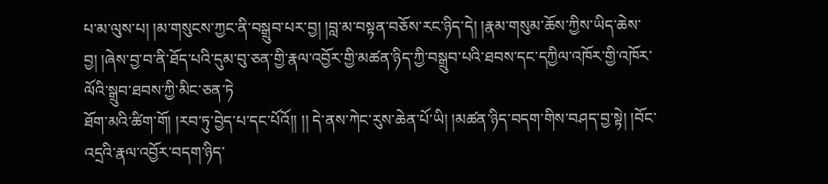པ་མ་ལུས་པ། །མ་གསུངས་ཀྱང་ནི་བསྒྲུབ་པར་བྱ། །བླ་མ་བསྟན་བཅོས་རང་ཉིད་དེ། །རྣམ་གསུམ་ཆོས་ཀྱིས་ཡིད་ཆེས་བྱ། །ཞེས་བྱ་བ་ནི་ཐོད་པའི་དུམ་བུ་ཅན་གྱི་རྣལ་འབྱོར་གྱི་མཚན་ཉིད་ཀྱི་བསྒྲུབ་པའི་ཐབས་དང་དཀྱིལ་འཁོར་གྱི་འཁོར་ལོའི་སྒྲུབ་ཐབས་ཀྱི་མིང་ཅན་ཏེ
ཐོག་མའི་ཚིག་གོ། །རབ་ཏུ་བྱེད་པ་དང་པོའོ།། །། དེ་ནས་ཀེང་རུས་ཆེན་པོ་ཡི། །མཚན་ཉིད་བདག་གིས་བཤད་བྱ་སྟེ། །བོང་འདྲའི་རྣལ་འབྱོར་བདག་ཉིད་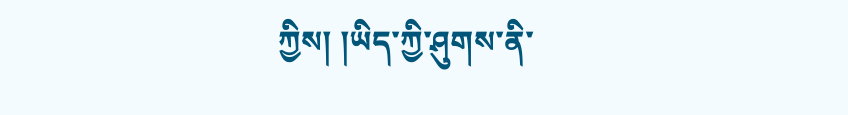ཀྱིས། །ཡིད་ཀྱི་ཤུགས་ནི་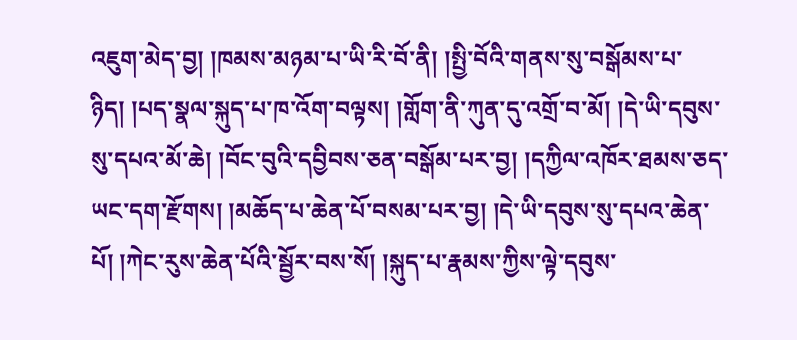འཇུག་མེད་བྱ། །ཁམས་མཉམ་པ་ཡི་རི་བོ་ནི། །སྤྱི་བོའི་གནས་སུ་བསྒོམས་པ་ཉིད། །པད་སྣལ་སྐུད་པ་ཁ་འོག་བལྟས། །གློག་ནི་ཀུན་དུ་འགྲོ་བ་མོ། །དེ་ཡི་དབུས་སུ་དཔའ་མོ་ཆེ། །བོང་བུའི་དབྱིབས་ཅན་བསྒོམ་པར་བྱ། །དཀྱིལ་འཁོར་ཐམས་ཅད་ཡང་དག་རྫོགས། །མཆོད་པ་ཆེན་པོ་བསམ་པར་བྱ། །དེ་ཡི་དབུས་སུ་དཔའ་ཆེན་པོ། །ཀེང་རུས་ཆེན་པོའི་སྦྱོར་བས་སོ། །སྐུད་པ་རྣམས་ཀྱིས་ལྟེ་དབུས་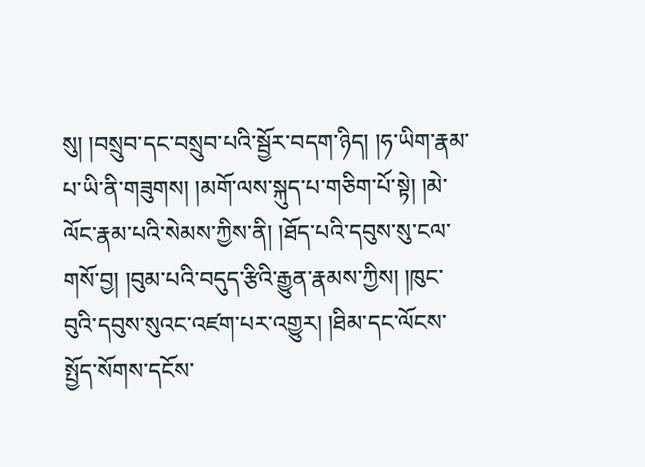སུ། །བསྲུབ་དང་བསྲུབ་པའི་སྦྱོར་བདག་ཉིད། །ཧ་ཡིག་རྣམ་པ་ཡི་ནི་གཟུགས། །མགོ་ལས་སྐུད་པ་གཅིག་པོ་སྟེ། །མེ་ལོང་རྣམ་པའི་སེམས་ཀྱིས་ནི། །ཐོད་པའི་དབུས་སུ་ངལ་གསོ་བྱ། །བུམ་པའི་བདུད་རྩིའི་རྒྱུན་རྣམས་ཀྱིས། །ཁུང་བུའི་དབུས་སུའང་འཛག་པར་འགྱུར། །ཐིམ་དང་ལོངས་སྤྱོད་སོགས་དངོས་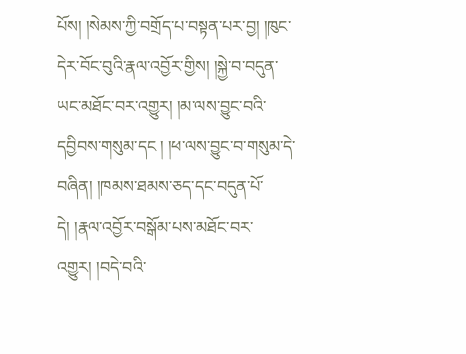པོས། །སེམས་ཀྱི་བགྲོད་པ་བསྟན་པར་བྱ། །ཁུང་དེར་བོང་བུའི་རྣལ་འབྱོར་གྱིས། །སྐྱེ་བ་བདུན་ཡང་མཐོང་བར་འགྱུར། །མ་ལས་བྱུང་བའི་དབྱིབས་གསུམ་དང ། །ཕ་ལས་བྱུང་བ་གསུམ་དེ་བཞིན། །ཁམས་ཐམས་ཅད་དང་བདུན་པོ་དེ། །རྣལ་འབྱོར་བསྒོམ་པས་མཐོང་བར་འགྱུར། །བདེ་བའི་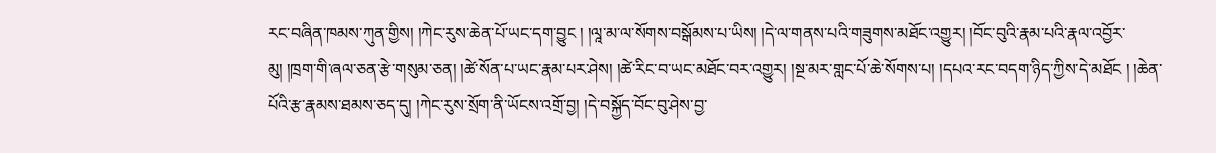རང་བཞིན་ཁམས་ཀུན་གྱིས། །ཀེང་རུས་ཆེན་པོ་ཡང་དག་བྱུང ། །ལཱ་མ་ལ་སོགས་བསྒོམས་པ་ཡིས། །དེ་ལ་གནས་པའི་གཟུགས་མཐོང་འགྱུར། །བོང་བུའི་རྣམ་པའི་རྣལ་འབྱོར་མུ། །ཁྲག་གི་ཞལ་ཅན་རྩེ་གསུམ་ཅན། །ཚེ་སོན་པ་ཡང་རྣམ་པར་ཤེས། །ཚེ་རིང་བ་ཡང་མཐོང་བར་འགྱུར། །སྔ་མར་གླང་པོ་ཆེ་སོགས་པ། །དཔའ་རང་བདག་ཉིད་ཀྱིས་དེ་མཐོང ། །ཆེན་པོའི་རྩ་རྣམས་ཐམས་ཅད་དུ། །ཀེང་རུས་སྲོག་ནི་ཡོངས་འགྲོ་བྱ། །དེ་བསྐྱོད་བོང་བུ་ཤེས་བྱ་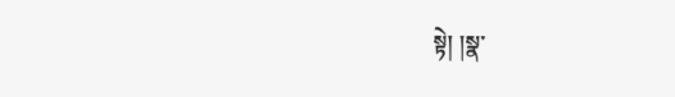སྟེ། །སྣ་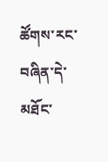ཚོགས་རང་བཞིན་དེ་མཐོང་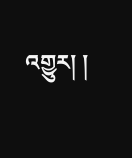འགྱུར། །